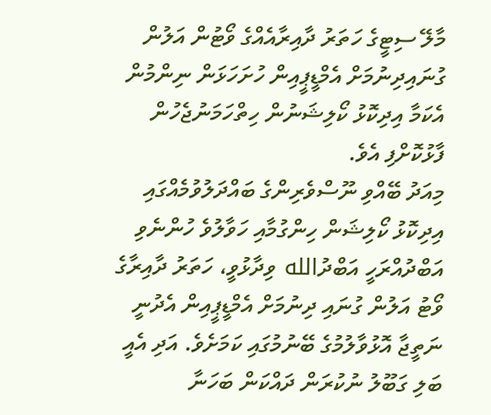މާލޭ ސިޓީގެ ހަތަރު ދާއިރާއެއްގެ ވޯޓުން އަލުން ގުނައިދިނުމަށް އެމްޑީޕީއިން ހުށަހަޅަން ނިންމުން އެކަމާ އިދިކޮޅު ކޯލިޝަނުން ހިތްހަމަނުޖެހުން ފާޅުކޮށްފި އެވެ.
މިއަދު ބޭއްވި ނޫސްވެރިންގެ ބައްދަލުވުމެއްގައި އިދިކޮޅު ކޯލިޝަން ހިންގުމާއި ހަވާލުވެ ހުންނެވި އަބްދުއްރަހީ އަބްދުالله ވިދާޅުވީ، ހަތަރު ދާއިރާގެ ވޯޓު އަލުން ގުނައި ދިނުމަށް އެމްޑީޕީއިން އެދުނީ ނަތީޖާ އޮޅުވާލުމުގެ ބޭނުމުގައި ކަމަށެވެ. އަދި އެއީ ބަލި ގަބޫލު ނުކުރަން ދައްކަން ބަހަނާ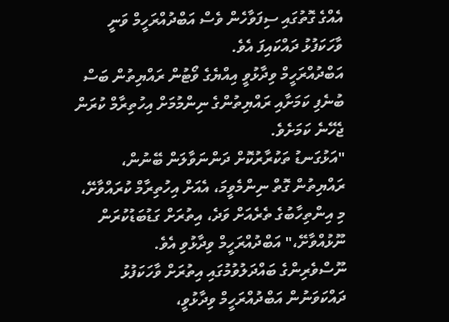އެއްގެ ގޮތުގައި ސިފަވާހެން ވެސް އަބްދުއްރަހީމް ވަނީ ވާހަކަފުޅު ދައްކައިފަ އެވެ.
އަބްދުއްރަހީމް ވިދާޅުވީ އިއްޔެގެ ވޯޓުން ރައްޔިތުން ބަސް ބުނެފި ކަމަށާއި ރައްޔިތުންގެ ނިންމުމަށް އިހުތިރާމް ކުރަން ޖެހޭނެ ކަމަށެވެ.
"އަޅުގަނޑު ތަކުރާރުކޮށް ދަންނަވާލަން ބޭނުން، ރައްޔިތުން ގޮތް ނިންމެވީމަ، އެއަށް އިހުތިރާމް ކުރައްވާށޭ، މި އިންތިހާބުގެ ތެރެއަށް ވަދެ، އިތުރަށް ގަޑުބަޑުކުރަން ނޫޅުއްވާށޭ،" އަބްދުއްރަހީމް ވިދާޅުވި އެވެ.
ނޫސްވެރިންގެ ބައްދަލުވުމުގައި އިތުރަށް ވާހަކަފުޅު ދައްކަވަނުން އަބްދުއްރަހީމް ވިދާޅުވީ،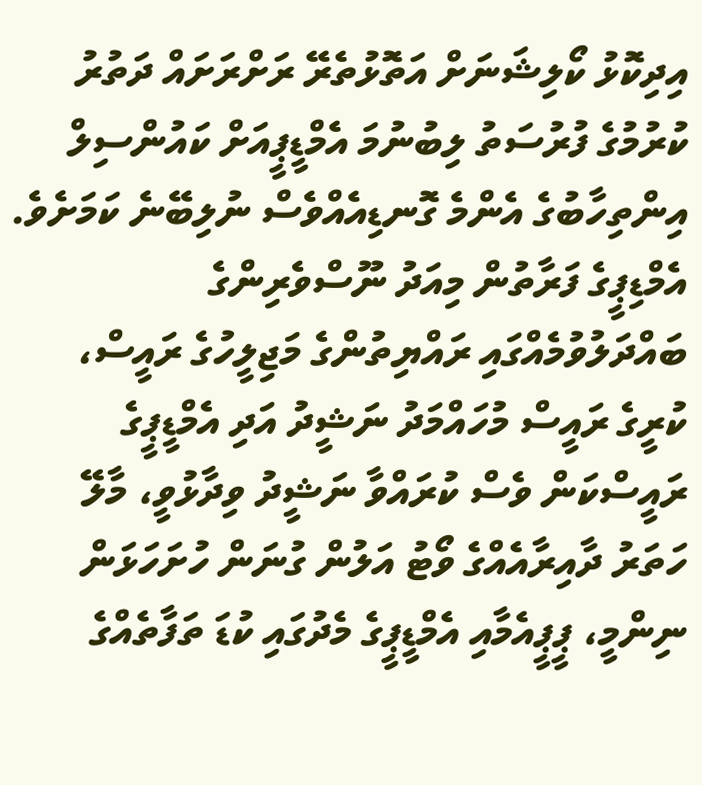އިދިކޮޅު ކޯލިޝަނަށް އަތޮޅުތެރޭ ރަށްރަށައް ދަތުރު ކުރުމުގެ ފުރުސަތު ލިބުނުމަ އެމްޑީޕީއަށް ކައުންސިލް އިންތިހާބުގެ އެންމެ ގޮނޑިއެއްވެސް ނުލިބޭނެ ކަމަށެވެ.
އެމްޑިޕީގެ ފަރާތުން މިއަދު ނޫސްވެރިންގެ ބައްދަލުވުމެއްގައި ރައްޔިތުންގެ މަޖިލީހުގެ ރައީސް، ކުރީގެ ރައީސް މުހައްމަދު ނަޝީދު އަދި އެމްޑީޕީގެ ރައީސްކަން ވެސް ކުރައްވާ ނަޝީދު ވިދާޅުވީ، މާލޭ ހަތަރު ދާއިރާއެއްގެ ވޯޓު އަލުން ގުނަން ހުށަހަޅަން ނިންމީ، ޕީޕީއެމާއި އެމްޑީޕީގެ މެދުގައި ކުޑަ ތަފާތެއްގެ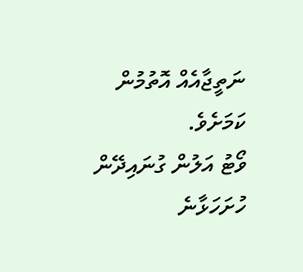ނަތީޖާއެއް އޮތުމުން ކަމަށެވެ.
ވޯޓު އަލުން ގުނައިދޭން ހުށަހަޅާނެ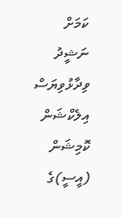ކަމަށް ނަޝީދު ވިދާޅުވިޔަސް އިލެކްޝަން ކޮމިޝަން (އީސީ)ގެ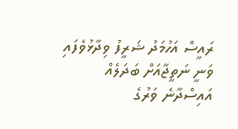ރައީސް އަހުމަދު ޝަރީފު ވިދާޅުވެފައި ވަނީ ނަތީޖާއަށް ބަދަލެއް އައިސްދާނެ ވަރުގެ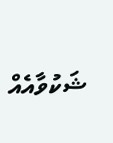ޝަކުވާއެއް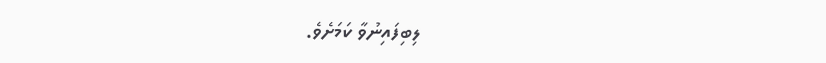ލިބިފައިނުވާ ކަމަށެވެ.